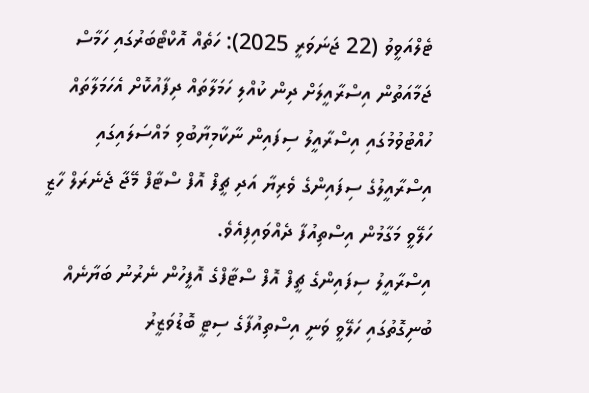ޓެލްއަވީވު (22 ޖަނަވަރީ 2025): ހަތެއް އޮކްޓޯބަރުގައި ހަމާސް ޖަމާއަތުން އިސްރާއީލަށް ދިން ކުއްލި ހަމަލާތައް ދިފާއުކޮށް އެހަމަލާތައް ހުއްޓުވުމުގައި އިސްރާއީލު ސިފައިން ނާކާމިޔާބުވި މައްސަލައިގައި އިސްރާއީލުގެ ސިފައިންގެ ވެރިޔާ އަދި ޗީފް އޮފް ސްޓާފް މޭޖާ ޖެނެރަލް ހާޒީ ހަލޭވީ މަގާމުން އިސްތިއުފާ ދެއްވައިފިއެވެ.
އިސްރާއީލު ސިފައިންގެ ޗީފް އޮފް ސްޓާފްގެ އޮފީހުން ނެރުނު ބަޔާނެއް ބުނިގޮތުގައި ހަލޭވީ ވަނީ އިސްތިއުފާގެ ސިޓީ ބޮޑުވަޒީރު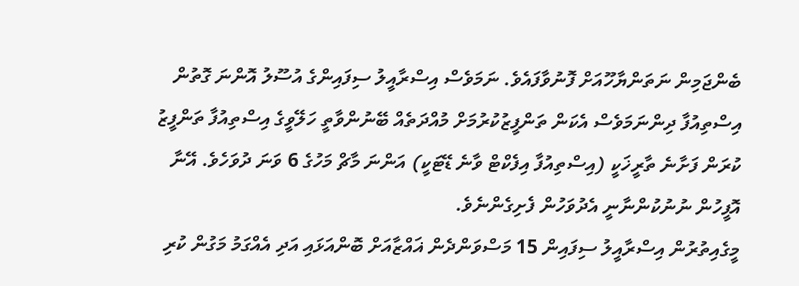ބެންޖަމިން ނަތަންޔާހޫއަށް ފޮނުވާފައެވެ. ނަމަވެސް އިސްރާއީލު ސިފައިންގެ އުސޫލު އޮންނަ ގޮތުން އިސްތިއުފާ ދިންނަމަވެސް އެކަން ތަންފީޒުކުރުމަށް މުއްދަތެއް ބޭނުންވާތީ ހަލޭވީގެ އިސްތިއުފާ ތަންފީޒު ކުރަން ފަށާނެ ތާރީޚަކީ (އިސްތިއުފާ އިފެކްޓް ވާނެ ޑޭޓަކީ) އަންނަ މާޗް މަހުގެ 6 ވަނަ ދުވަހެވެ. އޭނާ އޮފީހުން ނުނުކުންނާނީ އެދުވަހުން ފެށިގެންނެވެ.
މީގެއިތުރުން އިސްރާއީލު ސިފައިން 15 މަސްވަންދެން ޣައްޒާއަށް ބޮންއަޅައި އަދި އެއްގަމު މަގުން ކުރި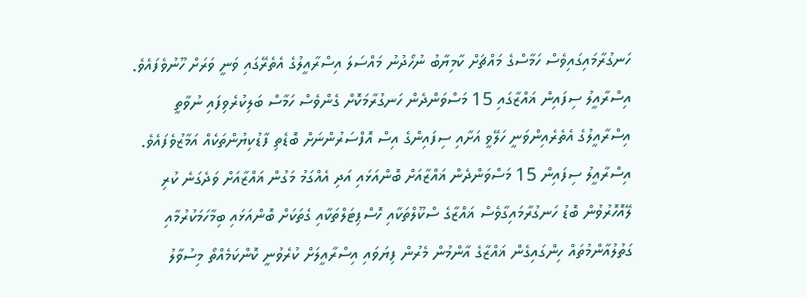ހަނގުރާމައިގައިވެސް ހަމާސްގެ މައްޗަށް ކާމިޔާބު ނުހޯދުނު މައްސަލަ އިސްރާއީލުގެ އެތެރޭގައި ވަނީ ވަރަށް ހޫނުވެފައެވެ. އިސްރާއީލު ސިފައިން ޣައްޒާގައި 15 މަސްވަންދެން ހަނގުރާމަކޮށް ގެންވެސް ހަމާސް ބަލިކުރެވިފައި ނުވާތީ އިސްރާއީލުގެ އެތެރެއިންވަނީ ހަލޭވީ އަށާއި ސިފައިންގެ އިސް އޮފްސަރުންނަށް ބޮޑެތި ފާޑުކިޔުންތަކެއް އަމާޒުވެފައެވެ.
އިސްރާއީލު ސިފައިން 15 މަސްވަންދެން ޣައްޒާއަށް ބޮންއަޅައި އަދި އެއްގަމު މަގުން ޣައްޒާއަށް ވަދެގަނެ ކުރި ލޭއޮހޮރުވުން ބޮޑު ހަނގުރާމައިގާވެސް ޣައްޒާގެ ސްކޫލްތަކާއި ހޮސްޕިޓަލްތަކާއި ގެތަކަށް ބޮންއަޅައި ބިމާހަމަކުރުމާއި ގަތުލުއާންމުތައް ހިންގައިގެން ޣައްޒާގެ އާންމުން މެރުން ފިޔަވައި އިސްރާއީލަށް ކުރެވުނީ ކޮންކަމެއްތޯ މިސުވާލު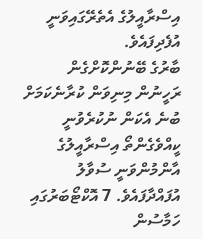އިސްރާއީލުގެ އެތެރޭގައިވަނީ އުފެދިފައެވެ.
ބާރުގެ ބޭނުންކޮށްގެން ރަހީނުން މިނިވަން ކުރާނެކަމަށް ބުނެ އެކަން ނުކުރެވުނީ ކީއްވެގެންތޯ އިސްރާއީލުގެ އާންމުންވަނީ ސުވާލު އުފައްދާފައެވެ. 7 އޮކްޓޯބަރުގައި ހަމާސުން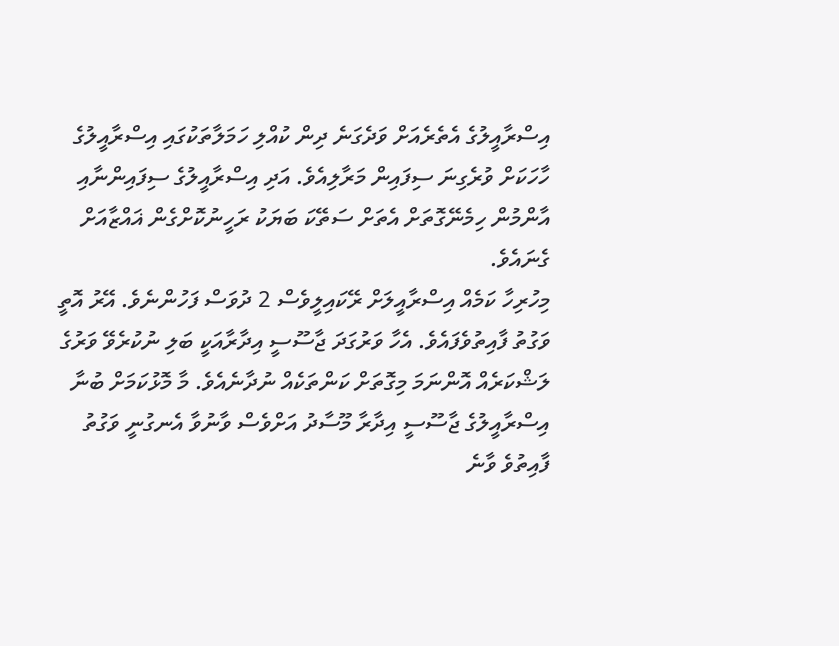އިސްރާއީލުގެ އެތެރެއަށް ވަދެގަނެ ދިން ކުއްލި ހަމަލާތަކުގައި އިސްރާއީލުގެ ހާހަކަށް ވުރެގިނަ ސިފައިން މަރާލިއެވެ. އަދި އިސްރާއީލުގެ ސިފައިންނާއި އާންމުން ހިމެނޭގޮތަށް އެތަށް ސަތޭކަ ބަޔަކު ރަހީނުކޮށްގެން ޣައްޒާއަށް ގެނައެވެ.
މިހުރިހާ ކަމެއް އިސްރާއީލަށް ރޭކައިލީވެސް 2 ދުވަސް ފަހުންނެވެ. އޭރު އޮތީ ވަގުތު ފާއިތުވެފައެވެ. އެހާ ވަރުގަދަ ޖާސޫސީ އިދާރާއަކީ ބަލި ނުކުރެވޭ ވަރުގެ ލަޝްކަރެއް އޮންނަމަ މިގޮތަށް ކަންތަކެއް ނުދާނެއެވެ. މާ މޮޅުކަމަށް ބުނާ އިސްރާއީލުގެ ޖާސޫސީ އިދާރާ މޫސާދު އަށްވެސް ވާނުވާ އެނގުނީ ވަގުތު ފާއިތުވެ ވާނެ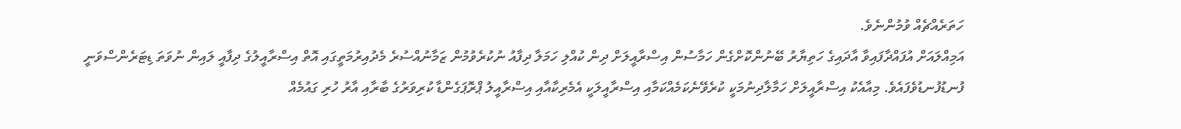ހަތަރެއްޗެއް ވުމުންނެވެ.
އަމިއްލައަށް އުފައްދާފައިވާ އާދައިގެ ހަތިޔާރު ބޭނުންކޮށްގެން ހަމާސުން އިސްރާއީލަށް ދިން ކުއްލި ހަމަލާ ދިފާއު ނުކުރެވުމުން ޒަމާނުއްސުރެ މެދުއިރުމަތީގައި އޮތް އިސްރާއީލުގެ ދިފާއީ ލައިން ނުވަތަ ޑިޓަރެންސްވަނީ ފުނޑުފުނޑުވެފައެވެ. މިއާއެކު އިސްރާއީލަށް ހަމާލާދިނުމަކީ ކުރެވޭނެކަމެއްކަމާއި އިސްރާއީލަކީ އެމެރިކާއާއި އިސްރާއީލު ޕްރޮޕަގެންޑާ ކުރިވަރުގެ ބާރާއި އާރު ހުރި ގައުމެއް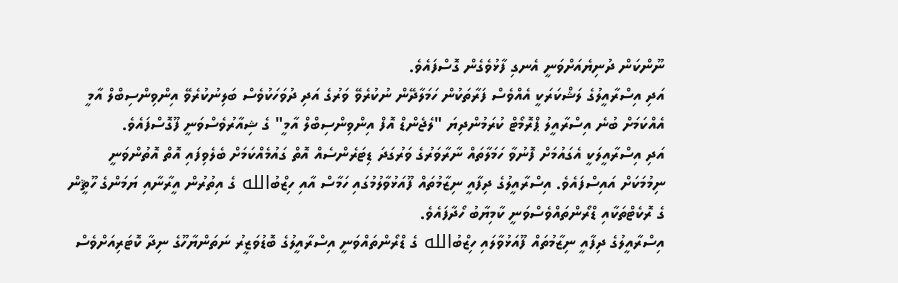ނޫންކަން ދުނިޔެއަށްވަނީ އެނގި ފާޅުވެގެން ގޮސްފައެވެ.
އަދި އިސްރާއީލުގެ ލަޝްކަރަކީ އެއްވެސް ފަރާތަކުން ހަމަލާދޭން ނުކުރެވޭ ވަރުގެ އަދި ދުވަހަކުވެސް ބަލިނުކުރެވޭ އިންވިންސިބްލް އާމީ އެއްކަމަށް ބުނެ އިސްރާއީލު ޕްރޮމޯޓް ކުރަމުންދިޔަ "ލެޖެންޑް އޮފް އިންވިންސިބްލް އާމީ" ގެ ޝިއާރުވެސްވަނީ ފޫގޮސްފައެވެ.
އަދި އިސްރާއީލަކީ އެގައުމަށް ފޮނުވާ ހަމަލާތައް ނާރާވަރުގެ ވަރުގަދަ ޑިޓަރެންސެއް އޮތް ގައުމެއްކަމަށް ބެލެވިފައި އޮތް އޮތުންވަނީ ނިމުމަކަށް އައިސްފައެވެ. އިސްރާއީލުގެ ދިފާއީ ނިޒާމުތައް ފޫއަޅުވާލުމުގައި ހަމާސް އާއި ހިޒްބުالله ގެ އިތުރުން އީރާނާއި ޔަމަންގެ ހޫޘީން ގެ ރޮކެޓްތަކާއި ޑްރޯންތައްވެސްވަނީ ކާމިޔާބު ހޯދާފައެވެ.
އިސްރާއީލުގެ ދިފާއީ ނިޒާމުތައް ފޫއަޅުވާލައި ހިޒްބުالله ގެ ޑްރޯންތައްވަނީ އިސްރާއީލުގެ ބޮޑުވަޒީރު ނަތަންޔާހޫގެ ނިދާ ކޮޓަރިއަށްވެސް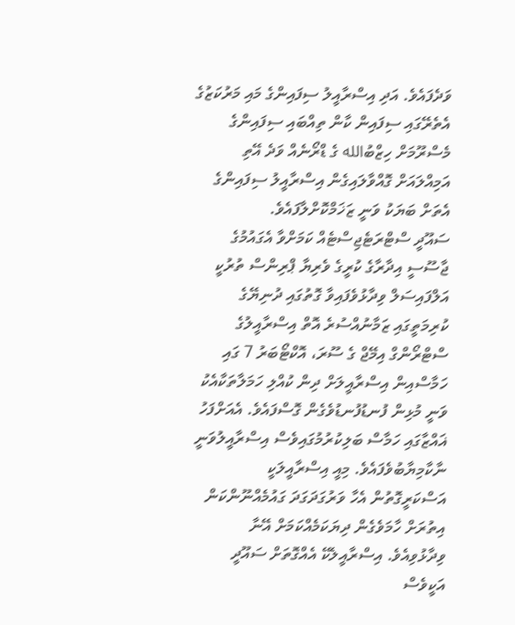ވަދެފައެވެ. އަދި އިސްރާއީލު ސިފައިންގެ މައި މަރުކަޒުގެ އެތެރޭގައި ސިފައިން ކާން ތިއްބައި ސިފައިންގެ މެސްރޫމަށް ހިޒްބުالله ގެ ޑްރޯނެއް ވަދެ އޭތި އަމިއްލައަށް ގޮއްވާލައިގެން އިސްރާއީލު ސިފައިންގެ އެތަށް ބަޔަކު ވަނީ ޒަޚަމްކޮށްލާފައެވެ.
ސައޫދީ ސްޓްރަޓެޖިސްޓެއް ކަމަށްވާ އެގައުމުގެ ޖާސޫސީ އިދާރާގެ ކުރީގެ ވެރިޔާ ޕްރިންސް ތުރުކީ އަލްފައިސަލް ވިދާޅުވެފައިވާ ގޮތުގައި ދުނިޔޭގެ ކުރިމަތީގައި ޒަމާނުއްސުރެ އޮތް އިސްރާއީލުގެ ސްޓްރޯންގް އިމޭޖް ގެ ސޫރަ، އޮކްޓޯބަރު 7 ގައި ހަމާސްއިން އިސްރާއީލަށް ދިން ކުއްލި ހަމަލާތަކާއެކު ވަނީ މުޅިން ފުނޑުފުނޑުވެގެން ގޮސްފައެވެ. އެއަށްފަހު ޣައްޒާގައި ހަމާސް ބަލިކުރުމުގައިވެސް އިސްރާއީލުވަނީ ނާކާމިޔާބުވެފައެވެ. މިއީ އިސްރާއީލަކީ އަސްކަރީގޮތުން އެހާ ވަރުގަދަގަދަ ގައުމެއްނޫންކަން އިތުރަށް ހާމަވެގެން ދިޔަކަމެއްކަމަށް އޭނާ ވިދާޅުވިއެވެ. އިސްރާއީލެކޭ އެއްގޮތަށް ސައޫދީ އަކީވެސް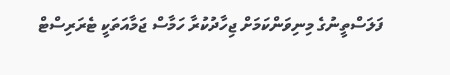ފަލަސްތީނުގެ މިނިވަންކަމަށް ޖިހާދުކުރާ ހަމާސް ޖަމާއަތަކީ ޓެރަރިސްޓް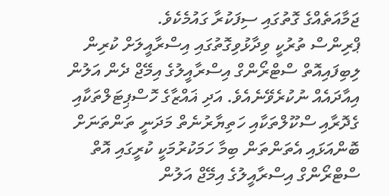ޖަމާއަތެއްގެ ގޮތުގައި ސިފަކުރާ ގައުމެކެވެ.
ޕްރިންސް ތުރުކީ ވިދާޅުވިގޮތުގައި އިސްރާއީލަށް ކުރިން ލިބިފައިއޮތް ސްޓްރޯންގް އިސްރާއީލުގެ އިމޭޖް ދެން އަލުން އިއާދައެއް ނުކުރެވޭނެއެވެ. އަދި ޣައްޒާގެ ހޮސްޕިޓަލްތަކާއި ގެދޮރާއި ސްކޫލްތަކާއި ހަތިޔާރުނެތް މަދަނީ ތަންތަނަށް ބޮންއަޅައި އެތަންތަން ބިމާ ހަމަކުރުމަކީ ކުރީގައި އޮތް ސްޓްރޯންގް އިސްރާއީލުގެ އިމޭޖް އަލުން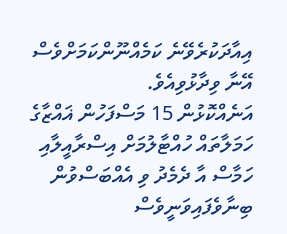އިއާދަކުރެވޭނެ ކަމެއްނޫންކަމަށްވެސް އޭނާ ވިދާޅުވިއެވެ.
އަނެއްކޮޅުން 15 މަސްފަހުން ޣައްޒާގެ ހަމަލާތައް ހުއްޓާލުމަށް އިސްރާއީލާއި ހަމާސް އާ ދެމެދު ވި އެއްބަސްވުން ބިނާވެފައިވަނީވެސް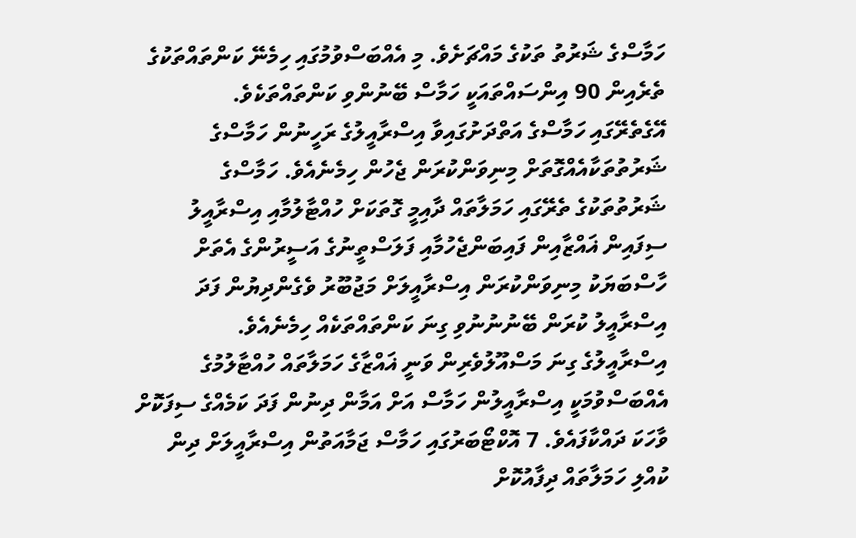ހަމާސްގެ ޝަރުތު ތަކުގެ މައްޗަށެވެ. މި އެއްބަސްވުމުގައި ހިމެނޭ ކަންތައްތަކުގެ ތެރެއިން 90 އިންސައްތައަކީ ހަމާސް ބޭނުންވި ކަންތައްތަކެވެ.
އޭގެތެރޭގައި ހަމާސްގެ އަތްދަށުގައިވާ އިސްރާއީލުގެ ރަހީނުން ހަމާސްގެ ޝަރުތުތަކާއެއްގޮތަށް މިނިވަންކުރަން ޖެހުން ހިމެނެއެވެ. ހަމާސްގެ ޝަރުތުތަކުގެ ތެރޭގައި ހަމަލާތައް ދާއިމީ ގޮތަކަށް ހުއްޓާލުމާއި އިސްރާއީލު ސިފައިން ޣައްޒާއިން ފައިބަންޖެހުމާއި ފަލަސްތީނުގެ އަސީރުންގެ އެތަށް ހާސްބަޔަކު މިނިވަންކުރަން އިސްރާއީލަށް މަޖުބޫރު ވެގެންދިޔުން ފަދަ އިސްރާއީލު ކުރަން ބޭނުނުނުވި ގިނަ ކަންތައްތަކެއް ހިމެނެއެވެ.
އިސްރާއީލުގެ ގިނަ މަސްއޫލުވެރިން ވަނީ ޣައްޒާގެ ހަމަލާތައް ހުއްޓާލުމުގެ އެއްބަސްވުމަކީ އިސްރާއީލުން ހަމާސް އަށް އަމާން ދިނުން ފަދަ ކަމެއްގެ ސިފަކޮށް ވާހަކަ ދައްކާފައެވެ. 7 އޮކްޓޯބަރުގައި ހަމާސް ޖަމާއަތުން އިސްރާއީލަށް ދިން ކުއްލި ހަމަލާތައް ދިފާއުކޮށް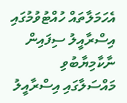އެހަމަލާތައް ހުއްޓުވުމުގައި އިސްރާއީލު ސިފައިން ނާކާމިޔާބުވި މައްސަލާގައި އިސްރާއީލު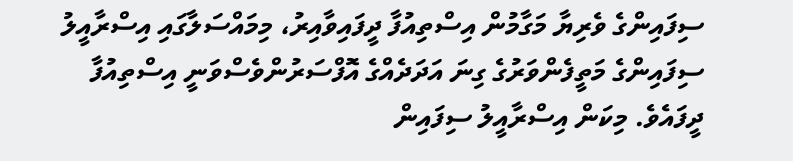ސިފައިންގެ ވެރިޔާ މަގާމުން އިސްތިއުފާ ދީފައިވާއިރު، މިމައްސަލާގައި އިސްރާއީލު ސިފައިންގެ މަތީފެންވަރުގެ ގިނަ އަދަދެއްގެ އޮފްސަރުންވެސްވަނީ އިސްތިއުފާ ދީފައެވެ. މިކަން އިސްރާއީލު ސިފައިން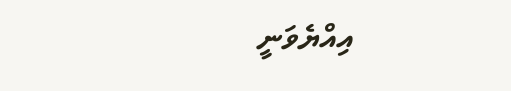އިއްޔެވަނީ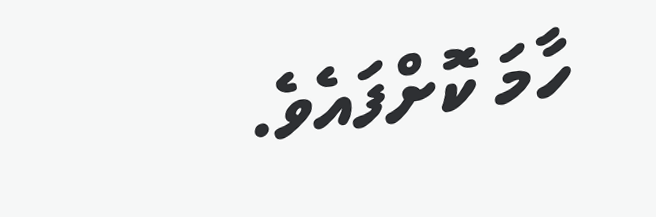ހާމަ ކޮށްފައެވެ.